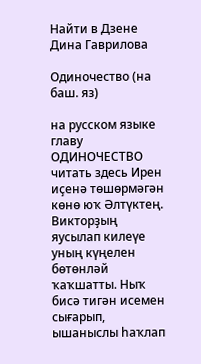Найти в Дзене
Дина Гаврилова

Одиночество (на баш. яз)

на русском языке главу ОДИНОЧЕСТВО читать здесь Ирен иҫенә төшөрмәгән көнө юҡ Әлтүктең. Викторҙың яусылап килеүе уның күңелен бөтөнләй ҡаҡшатты. Ныҡ бисә тигән исемен сығарып, ышаныслы һаҡлап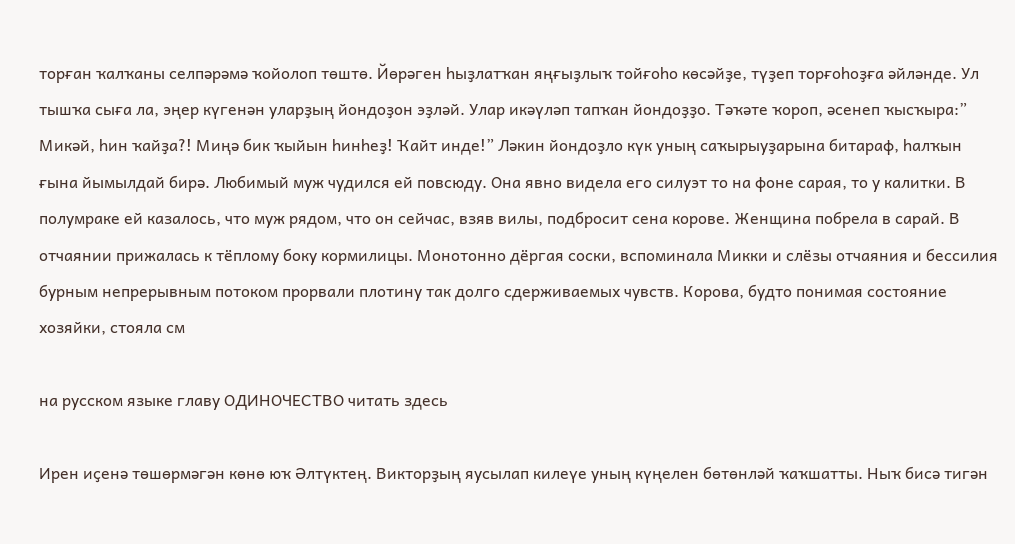торған ҡалҡаны селпәрәмә ҡойолоп төштө. Йөрәген һыҙлатҡан яңғыҙлыҡ тойғоһо көсәйҙе, түҙеп торғоһоҙға әйләнде. Ул тышҡа сыға ла, эңер күгенән уларҙың йондоҙон эҙләй. Улар икәүләп тапҡан йондоҙҙо. Тәҡәте ҡороп, әсенеп ҡысҡыра:” Микәй, һин ҡайҙа?! Миңә бик ҡыйын һинһеҙ! Ҡайт инде!” Ләкин йондоҙло күк уның саҡырыуҙарына битараф, һалҡын ғына йымылдай бирә. Любимый муж чудился ей повсюду. Она явно видела его силуэт то на фоне сарая, то у калитки. В полумраке ей казалось, что муж рядом, что он сейчас, взяв вилы, подбросит сена корове. Женщина побрела в сарай. В отчаянии прижалась к тёплому боку кормилицы. Монотонно дёргая соски, вспоминала Микки и слёзы отчаяния и бессилия бурным непрерывным потоком прорвали плотину так долго сдерживаемых чувств. Корова, будто понимая состояние хозяйки, стояла см

на русском языке главу ОДИНОЧЕСТВО читать здесь

Ирен иҫенә төшөрмәгән көнө юҡ Әлтүктең. Викторҙың яусылап килеүе уның күңелен бөтөнләй ҡаҡшатты. Ныҡ бисә тигән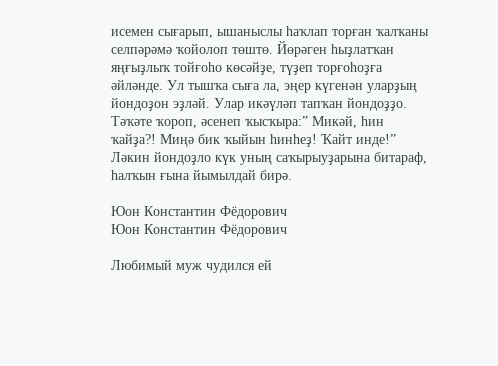исемен сығарып, ышаныслы һаҡлап торған ҡалҡаны селпәрәмә ҡойолоп төштө. Йөрәген һыҙлатҡан яңғыҙлыҡ тойғоһо көсәйҙе, түҙеп торғоһоҙға әйләнде. Ул тышҡа сыға ла, эңер күгенән уларҙың йондоҙон эҙләй. Улар икәүләп тапҡан йондоҙҙо. Тәҡәте ҡороп, әсенеп ҡысҡыра:” Микәй, һин ҡайҙа?! Миңә бик ҡыйын һинһеҙ! Ҡайт инде!” Ләкин йондоҙло күк уның саҡырыуҙарына битараф, һалҡын ғына йымылдай бирә.

Юон Константин Фёдорович
Юон Константин Фёдорович

Любимый муж чудился ей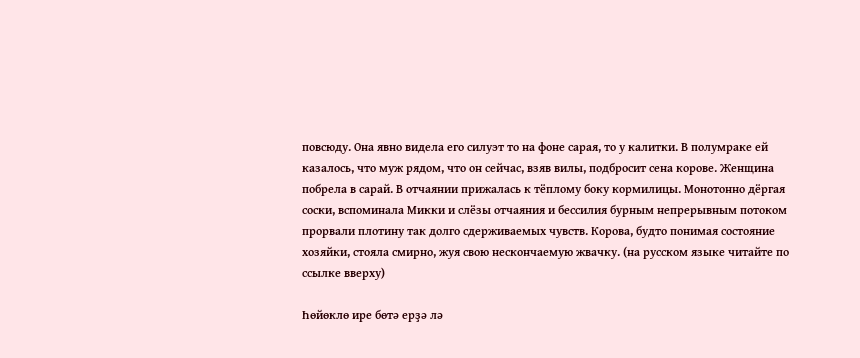повсюду. Она явно видела его силуэт то на фоне сарая, то у калитки. В полумраке ей казалось, что муж рядом, что он сейчас, взяв вилы, подбросит сена корове. Женщина побрела в сарай. В отчаянии прижалась к тёплому боку кормилицы. Монотонно дёргая соски, вспоминала Микки и слёзы отчаяния и бессилия бурным непрерывным потоком прорвали плотину так долго сдерживаемых чувств. Корова, будто понимая состояние хозяйки, стояла смирно, жуя свою нескончаемую жвачку. (на русском языке читайте по ссылке вверху)

Һөйөклө ире бөтә ерҙә лә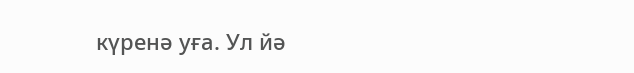күренә уға. Ул йә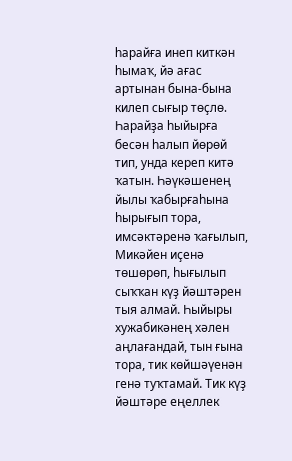һарайға инеп киткән һымаҡ, йә ағас артынан бына-бына килеп сығыр төҫлө. Һарайҙа һыйырға бесән һалып йөрөй тип, унда кереп китә ҡатын. Һәүкәшенең йылы ҡабырғаһына һырығып тора, имсәктәренә ҡағылып, Микәйен иҫенә төшөрөп, һығылып сыҡҡан күҙ йәштәрен тыя алмай. Һыйыры хужабикәнең хәлен аңлағандай, тын ғына тора, тик көйшәүенән генә туҡтамай. Тик күҙ йәштәре еңеллек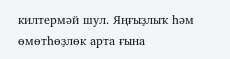килтермәй шул. Яңғыҙлыҡ һәм өмөтһөҙлөк арта ғына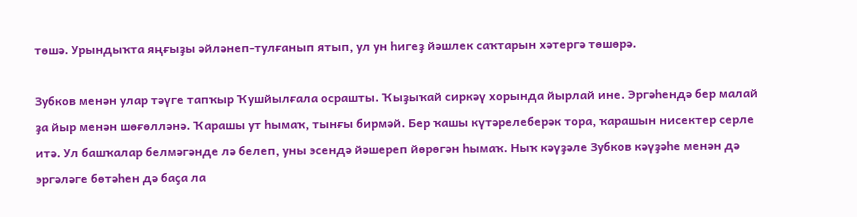төшә. Урындыҡта яңғыҙы әйләнеп-тулғанып ятып, ул ун һигеҙ йәшлек саҡтарын хәтергә төшөрә.

Зубков менән улар тәүге тапҡыр Ҡушйылғала осрашты. Ҡыҙыҡай сиркәү хорында йырлай ине. Эргәһендә бер малай ҙа йыр менән шөғөлләнә. Ҡарашы ут һымаҡ, тынғы бирмәй. Бер ҡашы күтәрелеберәк тора, ҡарашын нисектер серле итә. Ул башҡалар белмәгәнде лә белеп, уны эсендә йәшереп йөрөгән һымаҡ. Ныҡ кәүҙәле Зубков кәүҙәһе менән дә эргәләге бөтәһен дә баҫа ла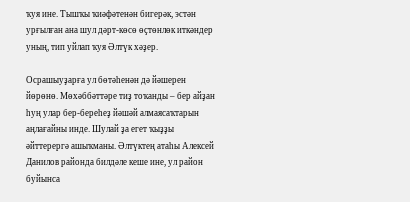ҡуя ине. Тышҡы ҡиәфәтенән бигерәк, эстән урғылған ана шул дәрт-көсө өҫтөнлөк иткәндер уның, тип уйлап ҡуя Әлтүк хәҙер.

Осрашыуҙарға ул бөтәһенән дә йәшерен йөрөнө. Мөхәббәттәре тиҙ тоҡанды – бер айҙан һуң улар бер-береһеҙ йәшәй алмаясаҡтарын аңлағайны инде. Шулай ҙа егет ҡыҙҙы әйттерергә ашыҡманы. Әлтүктең атаһы Алексей Данилов районда билдәле кеше ине, ул район буйынса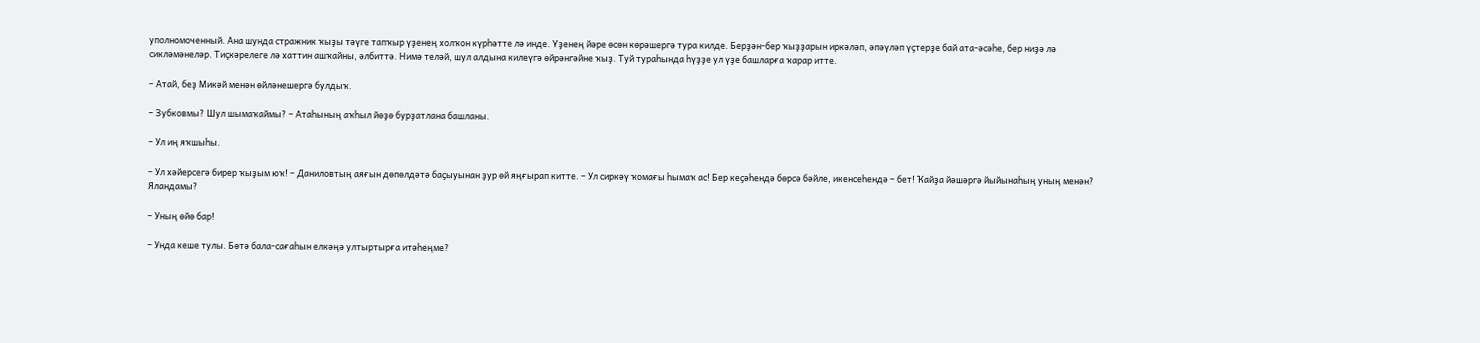уполномоченный. Ана шунда стражник ҡыҙы тәүге тапҡыр үҙенең холҡон күрһәтте лә инде. Үҙенең йәре өсөн көрәшергә тура килде. Берҙән-бер ҡыҙҙарын иркәләп, әпәүләп үҫтерҙе бай ата-әсәһе, бер ниҙә лә сикләмәнеләр. Тиҫкәрелеге лә хаттин ашҡайны, әлбиттә. Нимә теләй, шул алдына килеүгә өйрәнгәйне ҡыҙ. Туй тураһында һүҙҙе ул үҙе башларға ҡарар итте.

– Атай, беҙ Микәй менән өйләнешергә булдыҡ.

– Зубковмы? Шул шымаҡаймы? – Атаһының аҡһыл йөҙө бурҙатлана башланы.

– Ул иң яҡшыһы.

– Ул хәйерсегә бирер ҡыҙым юҡ! – Даниловтың аяғын дөпөлдәтә баҫыуынан ҙур өй яңғырап китте. – Ул сиркәү ҡомағы һымаҡ ас! Бер кеҫәһендә бөрсә бәйле, икенсеһендә – бет! Ҡайҙа йәшәргә йыйынаһың уның менән? Яландамы?

– Уның өйө бар!

– Унда кеше тулы. Бөтә бала-сағаһын елкәңә ултыртырға итәһеңме?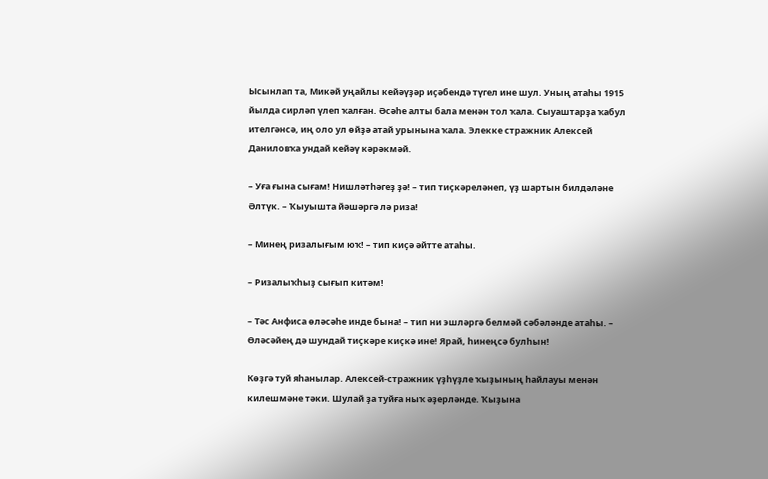Ысынлап та, Микәй уңайлы кейәүҙәр иҫәбендә түгел ине шул. Уның атаһы 1915 йылда сирләп үлеп ҡалған. Әсәһе алты бала менән тол ҡала. Сыуаштарҙа ҡабул ителгәнсә, иң оло ул өйҙә атай урынына ҡала. Элекке стражник Алексей Даниловҡа ундай кейәү кәрәкмәй.

– Уға ғына сығам! Нишләтһәгеҙ ҙә! – тип тиҫкәреләнеп, үҙ шартын билдәләне Әлтүк. – Ҡыуышта йәшәргә лә риза!

– Минең ризалығым юҡ! – тип киҫә әйтте атаһы.

– Ризалыҡһыҙ сығып китәм!

– Тәс Анфиса өләсәһе инде бына! – тип ни эшләргә белмәй сәбәләнде атаһы. – Өләсәйең дә шундай тиҫкәре киҫкә ине! Ярай, һинеңсә булһын!

Көҙгә туй яһанылар. Алексей-стражник үҙһүҙле ҡыҙының һайлауы менән килешмәне тәки. Шулай ҙа туйға ныҡ әҙерләнде. Ҡыҙына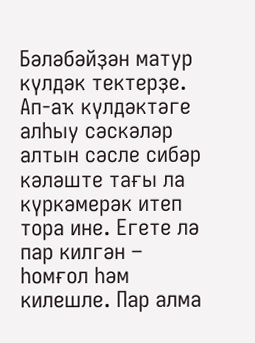Бәләбәйҙән матур күлдәк тектерҙе. Ап-аҡ күлдәктәге алһыу сәскәләр алтын сәсле сибәр кәләште тағы ла күркәмерәк итеп тора ине. Егете лә пар килгән – һомғол һәм килешле. Пар алма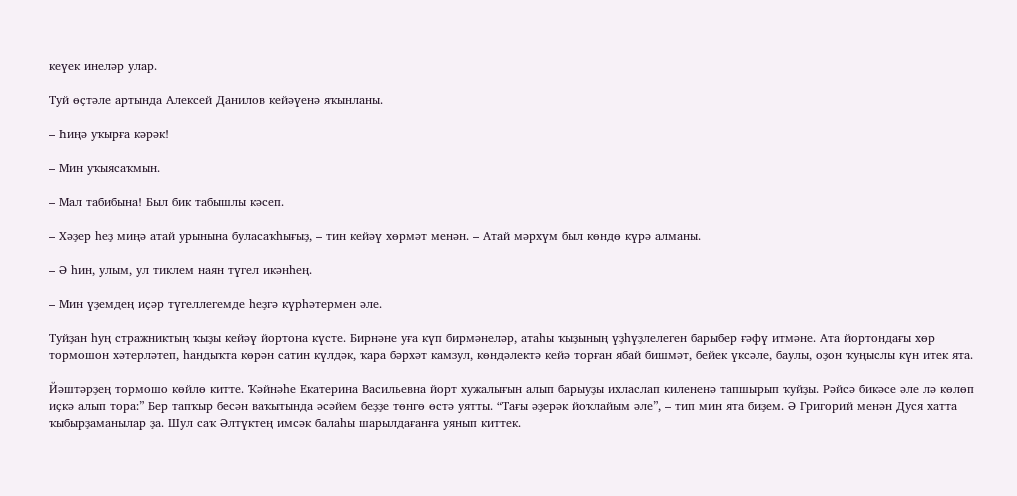кеүек инеләр улар.

Туй өҫтәле артында Алексей Данилов кейәүенә яҡынланы.

– Һиңә уҡырға кәрәк!

– Мин уҡыясаҡмын.

– Мал табибына! Был бик табышлы кәсеп.

– Хәҙер һеҙ миңә атай урынына буласаҡһығыҙ, – тин кейәү хөрмәт менән. – Атай мәрхүм был көндө күрә алманы.

– Ә һин, улым, ул тиклем наян түгел икәнһең.

– Мин үҙемдең иҫәр түгеллегемде һеҙгә күрһәтермен әле.

Туйҙан һуң стражниктың ҡыҙы кейәү йортона күсте. Бирнәне уға күп бирмәнеләр, атаһы ҡыҙының үҙһүҙлелеген барыбер ғәфү итмәне. Ата йортондағы хөр тормошон хәтерләтеп, һандыҡта көрән сатин күлдәк, ҡара бәрхәт камзул, көндәлектә кейә торған ябай бишмәт, бейек үксәле, баулы, оҙон ҡуңыслы күн итек ята.

Йәштәрҙең тормошо көйлө китте. Ҡәйнәһе Екатерина Васильевна йорт хужалығын алып барыуҙы ихласлап килененә тапшырып ҡуйҙы. Рәйсә бикәсе әле лә көлөп иҫкә алып тора:” Бер тапҡыр бесән ваҡытында әсәйем беҙҙе төнгө өстә уятты. “Тағы әҙерәк йоҡлайым әле”, – тип мин ята биҙем. Ә Григорий менән Дуся хатта ҡыбырҙаманылар ҙа. Шул саҡ Әлтүктең имсәк балаһы шарылдағанға уянып киттек.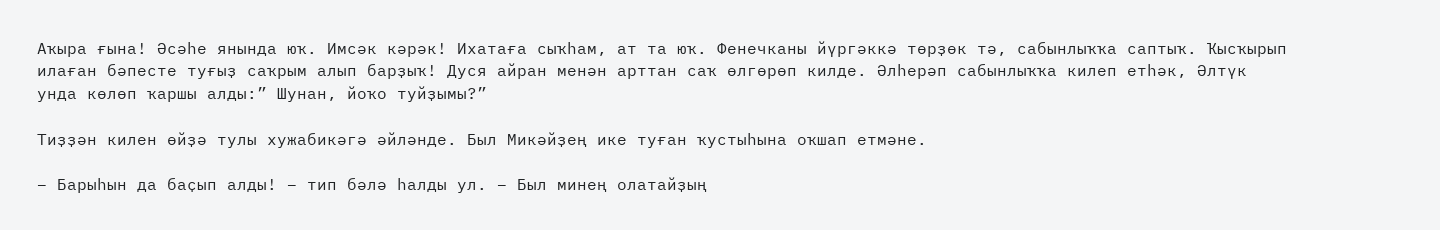Аҡыра ғына! Әсәһе янында юҡ. Имсәк кәрәк! Ихатаға сыҡһам, ат та юҡ. Фенечканы йүргәккә төрҙөк тә, сабынлыҡҡа саптыҡ. Ҡысҡырып илаған бәпесте туғыҙ саҡрым алып барҙыҡ! Дуся айран менән арттан саҡ өлгөрөп килде. Әлһерәп сабынлыҡҡа килеп етһәк, Әлтүк унда көлөп ҡаршы алды:” Шунан, йоҡо туйҙымы?”

Тиҙҙән килен өйҙә тулы хужабикәгә әйләнде. Был Микәйҙең ике туған ҡустыһына оҡшап етмәне.

– Барыһын да баҫып алды! – тип бәлә һалды ул. – Был минең олатайҙың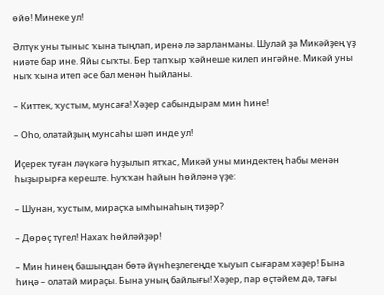өйө! Минеке ул!

Әлтүк уны тыныс ҡына тыңлап, иренә лә зарланманы. Шулай ҙа Микәйҙең үҙ ниәте бар ине. Яйы сыҡты. Бер тапҡыр ҡәйнеше килеп ингәйне. Микәй уны ныҡ ҡына итеп әсе бал менән һыйланы.

– Киттек, ҡустым, мунсаға! Хәҙер сабындырам мин һине!

– Оһо, олатайҙың мунсаһы шәп инде ул!

Иҫерек туған ләүкәгә һуҙылып ятҡас, Микәй уны миндектең һабы менән һыҙырырға кереште. Һуҡҡан һайын һөйләнә үҙе:

– Шунан, ҡустым, мираҫҡа ымһынаһың тиҙәр?

– Дөрөҫ түгел! Нахаҡ һөйләйҙәр!

– Мин һинең башыңдан бөтә йүнһеҙлегеңде ҡыуып сығарам хәҙер! Бына һиңә – олатай мираҫы. Бына уның байлығы! Хәҙер, пар өҫтәйем дә, тағы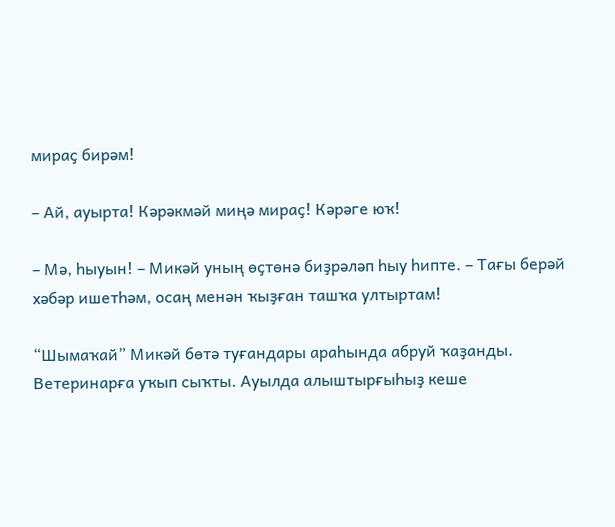мираҫ бирәм!

– Ай, ауырта! Кәрәкмәй миңә мираҫ! Кәрәге юҡ!

– Мә, һыуын! – Микәй уның өҫтөнә биҙрәләп һыу һипте. – Тағы берәй хәбәр ишетһәм, осаң менән ҡыҙған ташҡа ултыртам!

“Шымаҡай” Микәй бөтә туғандары араһында абруй ҡаҙанды. Ветеринарға уҡып сыҡты. Ауылда алыштырғыһыҙ кеше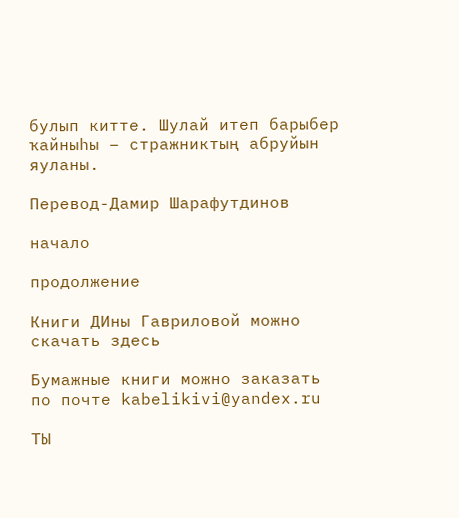булып китте. Шулай итеп барыбер ҡайныһы – стражниктың абруйын яуланы.

Перевод-Дамир Шарафутдинов

начало

продолжение

Книги ДИны Гавриловой можно скачать здесь

Бумажные книги можно заказать по почте kabelikivi@yandex.ru

ТЫ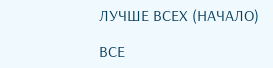ЛУЧШЕ ВСЕХ (НАЧАЛО)

ВСЕ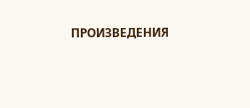ПРОИЗВЕДЕНИЯ